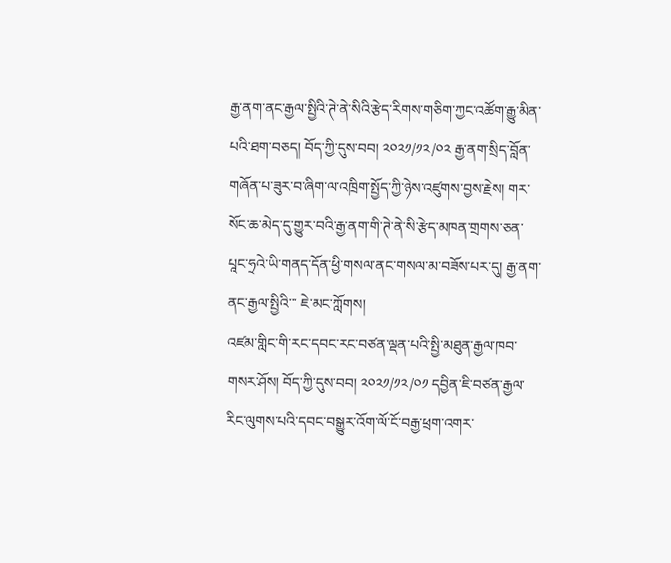རྒྱ་ནག་ནང་རྒྱལ་སྤྱིའི་ཊེ་ནེ་སིའི་རྩེད་རིགས་གཅིག་ཀྱང་འཚོག་རྒྱུ་མིན་པའི་ཐག་བཅད། བོད་ཀྱི་དུས་བབ། ༢༠༢༡/༡༢/༠༢ རྒྱ་ནག་སྲིད་བློན་གཞོན་པ་ཟུར་བ་ཞིག་ལ་འཁྲིག་སྤྱོད་ཀྱི་ཉེས་འཛུགས་བྱས་རྗེས། གར་སོང་ཆ་མེད་དུ་གྱུར་བའི་རྒྱ་ནག་གི་ཊེ་ནེ་སི་རྩེད་མཁན་གྲགས་ཅན་པཱང་ཧྲའེ་ཡི་གནད་དོན་ཕྱི་གསལ་ནང་གསལ་མ་བཟོས་པར་དུ། རྒྱ་ནག་ནང་རྒྱལ་སྤྱིའི་་་ ཇེ་མང་ཀློགས།
འཛམ་གླིང་གི་རང་དབང་རང་བཙན་ལྡན་པའི་སྤྱི་མཐུན་རྒྱལ་ཁབ་གསར་ཤོས། བོད་ཀྱི་དུས་བབ། ༢༠༢༡/༡༢/༠༡ དབྱིན་ཇི་བཙན་རྒྱལ་རིང་ལུགས་པའི་དབང་བསྒྱུར་འོག་ལོ་ངོ་བརྒྱ་ཕྲག་འགར་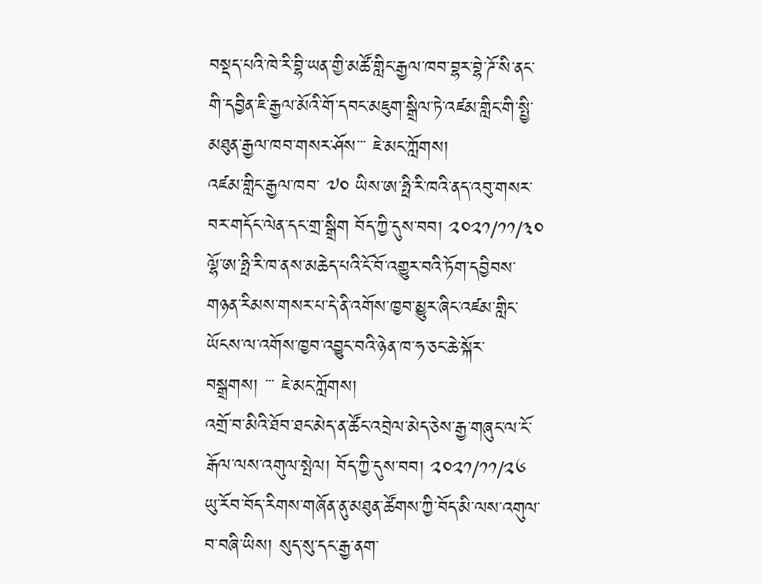བསྡད་པའི་ཁེ་རི་བྷི་ཡན་གྱི་མཚོ་གླིང་རྒྱལ་ཁབ་བྷར་བྷེ་ཌོ་སི་ནང་གི་དབྱིན་ཇི་རྒྱལ་མོའི་གོ་དབང་མཇུག་སྒྲིལ་ཏེ་འཛམ་གླིང་གི་སྤྱི་མཐུན་རྒྱལ་ཁབ་གསར་ཤོས་་་ ཇེ་མང་ཀློགས།
འཛམ་གླིང་རྒྱལ་ཁབ་ ༧༠ ཡིས་ཨ་ཧྥི་རི་ཁའི་ནད་འབུ་གསར་བར་གདོང་ལེན་དང་གྲ་སྒྲིག བོད་ཀྱི་དུས་བབ། ༢༠༢༡/༡༡/༣༠ ལྷོ་ཨ་ཧྥི་རི་ཁ་ནས་མཆེད་པའི་ངོ་བོ་འགྱུར་བའི་ཏོག་དབྱིབས་གཉན་རིམས་གསར་པ་དེ་ནི་འགོས་ཁྱབ་མྱུར་ཞིང་འཛམ་གླིང་ཡོངས་ལ་འགོས་ཁྱབ་འབྱུང་བའི་ཉེན་ཁ་ཧ་ཅང་ཆེ་སྐོར་བསྒྲགས། ་་་ ཇེ་མང་ཀློགས།
འགྲོ་བ་མིའི་ཐོབ་ཐང་མེད་ན་ཚོང་འབྲེལ་མེད་ཅེས་རྒྱ་གཞུང་ལ་ངོ་རྒོལ་ལས་འགུལ་སྤེལ། བོད་ཀྱི་དུས་བབ། ༢༠༢༡/༡༡/༢༦ ཡུ་རོབ་བོད་རིགས་གཞོན་ནུ་མཐུན་ཚོགས་ཀྱི་བོད་མི་ལས་འགུལ་བ་བཞི་ཡིས། སུད་སུ་དང་རྒྱ་ནག་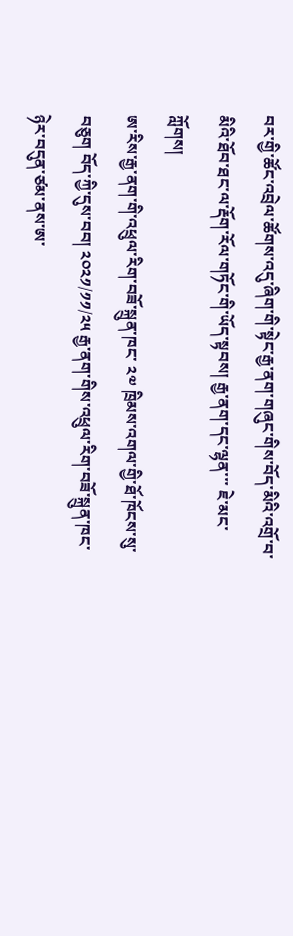བར་གྱི་ཚོང་འབྲེལ་ཚོགས་འདུ་ཞིག་གི་སྟེང་རྒྱ་ནག་གཞུང་གིས་བོད་མིའི་འགྲོ་བ་མིའི་ཐོབ་ཐང་ལ་རྡོག་རོལ་གཏོང་གི་ཡོད་སྟབས། རྒྱ་ནག་དང་ལྷན་་་ ཇེ་མང་ཀློགས།
ཨ་རིས་རྒྱ་ནག་གི་འཕྲུལ་རིག་བཟོ་སྐྲུན་ཁང་ ༢༧ ཁྲིམས་འགལ་གྱི་ཐོ་ཁོངས་སུ་བཅུག བོད་ཀྱི་དུས་བབ། ༢༠༢༡/༡༡/༢༥ རྒྱ་ནག་གིས་འཕྲུལ་རིག་བཟོ་སྐྲུན་ཁང་ཉེར་བདུན་ཙམ་ནས་ཨ་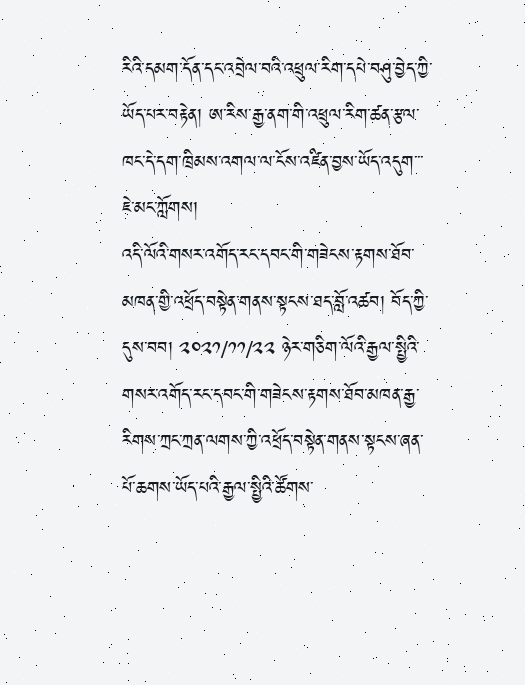རིའི་དམག་དོན་དང་འབྲེལ་བའི་འཕྲུལ་རིག་དཔེ་བཤུ་བྱེད་ཀྱི་ཡོད་པར་བརྟེན། ཨ་རིས་རྒྱ་ནག་གི་འཕྲུལ་རིག་ཚན་རྩལ་ཁང་དེ་དག་ཁྲིམས་འགལ་ལ་ངོས་འཛིན་བྱས་ཡོད་འདུག་་་ ཇེ་མང་ཀློགས།
འདི་ལོའི་གསར་འགོད་རང་དབང་གི་གཟེངས་རྟགས་ཐོབ་མཁན་གྱི་འཕྲོད་བསྟེན་གནས་སྟངས་ཐད་བློ་འཚབ། བོད་ཀྱི་དུས་བབ། ༢༠༢༡/༡༡/༢༢ ཉེར་གཅིག་ལོའི་རྒྱལ་སྤྱིའི་གསར་འགོད་རང་དབང་གི་གཟེངས་རྟགས་ཐོབ་མཁན་རྒྱ་རིགས་ཀྲང་ཀྲན་ལགས་ཀྱི་འཕྲོད་བསྟེན་གནས་སྟངས་ཞན་པོ་ཆགས་ཡོད་པའི་རྒྱལ་སྤྱིའི་ཚོགས་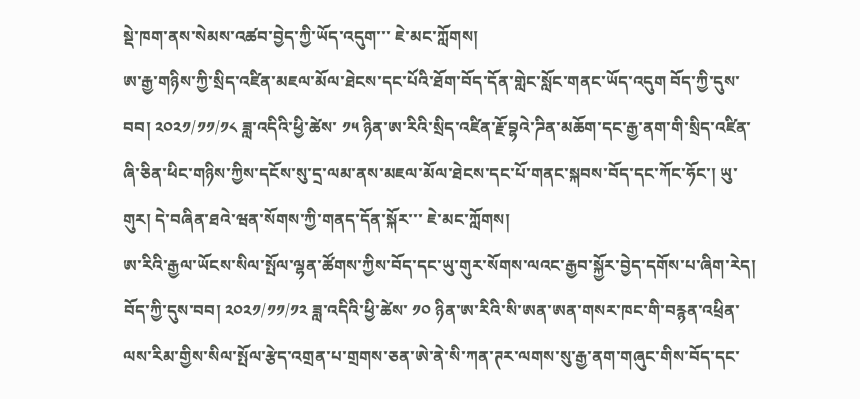སྡེ་ཁག་ནས་སེམས་འཚབ་བྱེད་ཀྱི་ཡོད་འདུག་་་ ཇེ་མང་ཀློགས།
ཨ་རྒྱ་གཉིས་ཀྱི་སྲིད་འཛིན་མཇལ་མོལ་ཐེངས་དང་པོའི་ཐོག་བོད་དོན་གླེང་སློང་གནང་ཡོད་འདུག བོད་ཀྱི་དུས་བབ། ༢༠༢༡/༡༡/༡༨ ཟླ་འདིའི་ཕྱི་ཚེས་ ༡༥ ཉིན་ཨ་རིའི་སྲིད་འཛིན་རྗོ་བྷའེ་ཌིན་མཆོག་དང་རྒྱ་ནག་གི་སྲིད་འཛིན་ཞི་ཅིན་ཕིང་གཉིས་ཀྱིས་དངོས་སུ་དྲ་ལམ་ནས་མཇལ་མོལ་ཐེངས་དང་པོ་གནང་སྐབས་བོད་དང་ཀོང་ཧོང་། ཡུ་གུར། དེ་བཞིན་ཐའེ་ཝན་སོགས་ཀྱི་གནད་དོན་སྐོར་་་ ཇེ་མང་ཀློགས།
ཨ་རིའི་རྒྱལ་ཡོངས་སིལ་སྤོལ་ལྷན་ཚོགས་ཀྱིས་བོད་དང་ཡུ་གུར་སོགས་ལའང་རྒྱབ་སྐྱོར་བྱེད་དགོས་པ་ཞིག་རེད། བོད་ཀྱི་དུས་བབ། ༢༠༢༡/༡༡/༡༢ ཟླ་འདིའི་ཕྱི་ཚེས་ ༡༠ ཉིན་ཨ་རིའི་སི་ཨན་ཨན་གསར་ཁང་གི་བརྙན་འཕྲིན་ལས་རིམ་གྱིས་སིལ་སྤོལ་རྩེད་འགྲན་པ་གྲགས་ཅན་ཨེ་ནེ་སི་ཀན་ཊར་ལགས་སུ་རྒྱ་ནག་གཞུང་གིས་བོད་དང་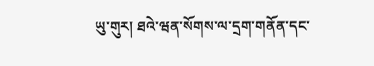ཡུ་གུར། ཐའེ་ཝན་སོགས་ལ་དྲག་གནོན་དང་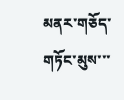མནར་གཅོད་གཏོང་མུས་་་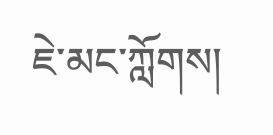ཇེ་མང་ཀློགས།